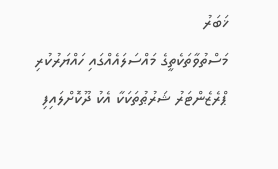ޚަބަރު
މަސްތުވާތަކެތީގެ މައްސަލައެއްގައި ހައްޔަރުކުރި ޕްރެޒެންޓަރު ޝަރުޠުތަކަކާ އެކު ދޫކޮށްލައިފި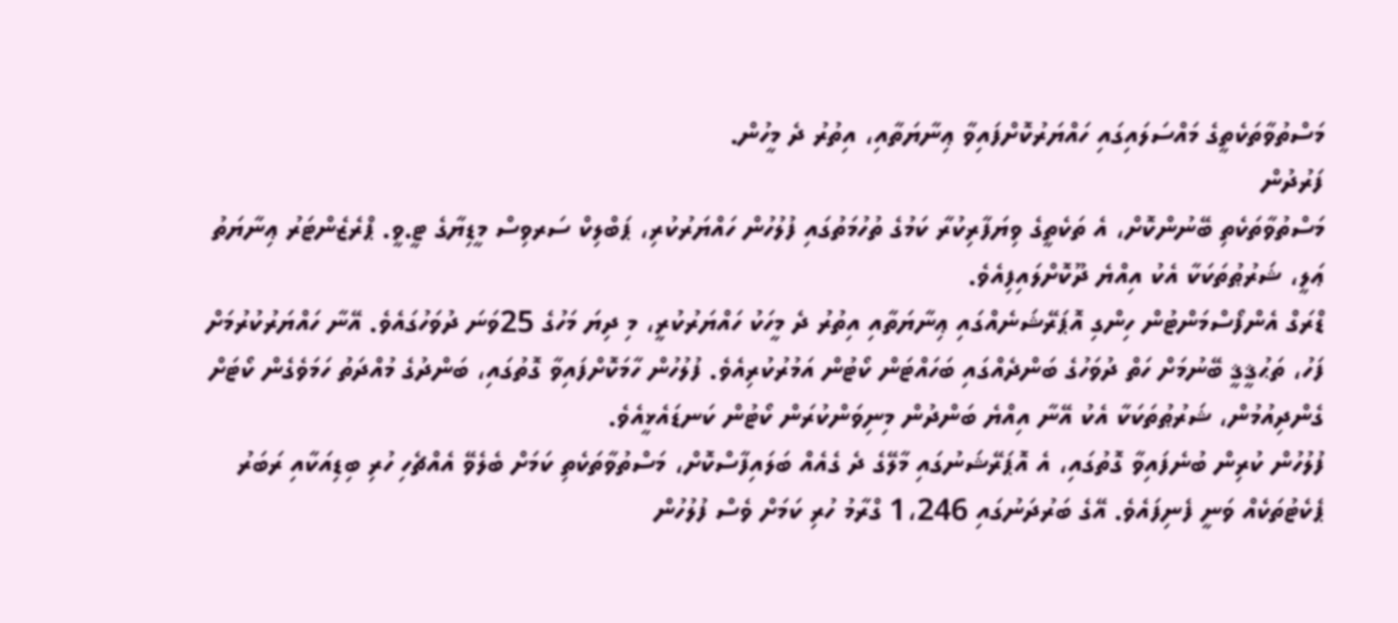މަސްތުވާތަކެތީގެ މައްސަލައިގައި ހައްޔަރުކޮށްފައިވާ ޢިނާޔަތާއި، އިތުރު ދެ މީހުން.
ފަރުދުން
މަސްތުވާތަކެތި ބޭނުންކޮށް، އެ ތަކެތީގެ ވިޔަފާރިކުރާ ކަމުގެ ތުހުމަތުގައި ފުލުހުން ހައްޔަރުކުރި، ޕަބްލިކް ސަރވިސް މީޑިޔާގެ ޓީ.ވީ. ޕްރެޒެންޓަރު ޢިނާޔަތު ޢަލީ، ޝަރުޠުތަކަކާ އެކު އިއްޔެ ދޫކޮށްލައިފިއެވެ.
ޑްރަގް އެންފޯސްމަންޓުން ހިންގި އޮޕަރޭޝަނެއްގައި ޢިނާޔަތާއި އިތުރު ދެ މީހަކު ހައްޔަރުކުރީ، މި ދިޔަ މަހުގެ 25ވަނަ ދުވަހުގައެވެ. އޭނާ ހައްޔަރުކުރުމަށް ފަހު، ތަޙުޤީޤީ ބޭނުމަށް ހަތް ދުވަހުގެ ބަންދެއްގައި ބަހައްޓަން ކޯޓުން އަމުރުކުރިއެވެ. ފުލުހުން ހާމަކޮށްފައިވާ ގޮތުގައި، ބަންދުގެ މުއްދަތު ހަމަވެގެން ކޯޓަށް ގެންދިއުމުން، ޝަރުޠުތަކަކާ އެކު އޭނާ އިއްޔެ ބަންދުން މިނިވަންކުރަން ކޯޓުން ކަނޑައެޅީއެވެ.
ފުލުހުން ކުރިން ބުނެފައިވާ ގޮތުގައި، އެ އޮޕަރޭޝަނުގައި މާލޭގެ ދެ ގެއެއް ބަލައިފާސްކޮށް، މަސްތުވާތަކެތި ކަމަށް ބެލެވޭ އެއްޗެހި ހުރި ބިޑިއަކާއި ރަބަރު ޕެކެޓުތަކެއް ވަނީ ފެނިފައެވެ. އޭގެ ބަރުދަނުގައި 1،246 ގްރާމު ހުރި ކަމަށް ވެސް ފުލުހުން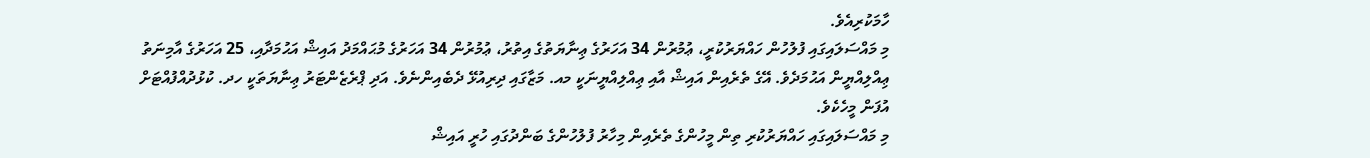ހާމަކުރިއެވެ.
މި މައްސަލައިގައި ފުލުހުން ހައްޔަރުކުރީ، ޢުމުރުން 34 އަހަރުގެ ޢިނާޔަތުގެ އިތުރު، ޢުމުރުން 34 އަހަރުގެ މުޙައްމަދު އައިޝް އަޙުމަދާއި، 25 އަހަރުގެ އާމިނަތު ޢިއްލިއްޔީން އަޙުމަދެވެ. އޭގެ ތެރެއިން އައިޝް އާއި ޢިއްލިއްޔީނަކީ މއ. މަޒާގައި ދިރިއުޅޭ ދެބެއިންނެވެ. އަދި ޕްރެޒެންޓަރު ޢިނާޔަތަކީ ހދ. ކުޅުދުއްފުއްޓަށް އުފަން މީހެކެވެ.
މި މައްސަލައިގައި ހައްޔަރުކުރި ތިން މީހުންގެ ތެރެއިން މިހާރު ފުލުހުންގެ ބަންދުގައި ހުރީ އައިޝް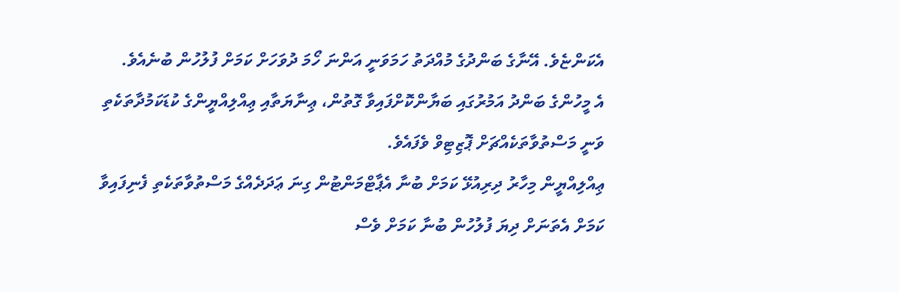އެކަންޏެވެ. އޭނާގެ ބަންދުގެ މުއްދަތު ހަމަވަނީ އަންނަ ހޯމަ ދުވަހަށް ކަމަށް ފުލުހުން ބުނެއެވެ.
އެ މީހުންގެ ބަންދު އަމުރުގައި ބަޔާންކޮށްފައިވާ ގޮތުން، ޢިނާޔަތާއި ޢިއްލިއްޔީންގެ ކުޑަކަމުދާތަކެތި ވަނީ މަސްތުވާތަކެއްޗަށް ޕޮޒިޓިވް ވެފައެވެ.
ޢިއްލިއްޔީން މިހާރު ދިރިއުޅޭ ކަމަށް ބުނާ އެޕާޓްމަންޓުން ގިނަ ޢަދަދެއްގެ މަސްތުވާތަކެތި ފެނިފައިވާ ކަމަށް އެތަނަށް ދިޔަ ފުލުހުން ބުނާ ކަމަށް ވެސް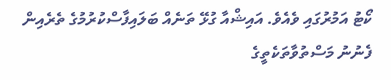ކޯޓު އަމުރުގައި ވެއެވެ. އައިޝްއާ ގުޅޭ ތަނެއް ބަލައިފާސްކުރުމުގެ ތެރެއިން ފެނުނު މަސްތުވާތަކެތީގެ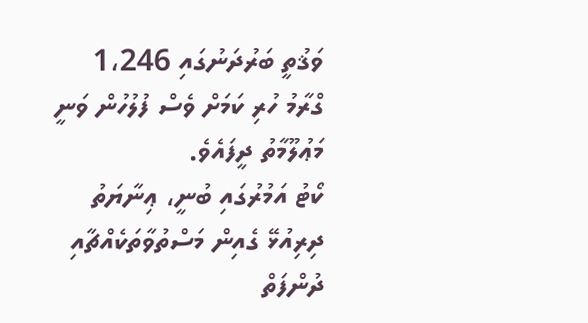ވަޤުތީ ބަރުދަނުގައި 1،246 ގްރާމު ހުރި ކަމަށް ވެސް ފުލުހުން ވަނީ މަޢުލޫމާތު ދީފައެވެ.
ކޯޓު އަމުރުގައި ބުނީ، ޢިނާޔަތު ދިރިއުޅޭ ގެއިން މަސްތުވާތަކެއްޗާއި ދުންފަތް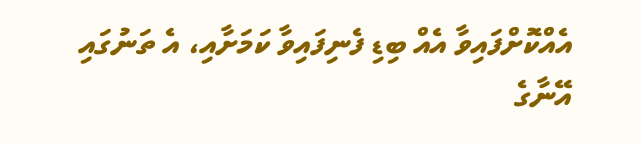އެއްކޮށްފައިވާ އެއް ބިޑި ފެނިފައިވާ ކަމަށާއި، އެ ތަނުގައި އޭނާގެ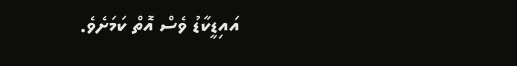އައިޑީކާޑު ވެސް އޮތް ކަމަށެވެ.